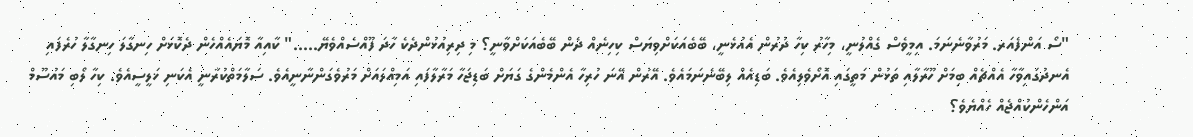"ސޯ އަންފެއަރ. މަރުވާނެނަމަ. އިމީވެސް ގެއްލުނީ، މިހާރު ކިހާ ދުރުން އެއުޅެނީ، ބޭބެއަކަށްވިޔަސް ކިހިނެއް ދެން ބޭބެއަކަށްވާނީ؟ މި ދިރިއުޅުންދެކެ ހާދަ ފޫއްސެއްވެޔޭ....." ކާއިއާ މޮޔައެއްހެން ދެކޮޅަށް ހިނގާލަ ހިނގާލާ ހުރެފައި އެނދުގައިވާހާ އެއްޗެއް ބިމަށް ހޫރާލާއި ތަޅުން މަތީގައި އޮށޯވެލިއެވެ. ބަޑިއެއް ލިބޭނެނަމައެވެ. އޭރުން އޭނަ ހުރިހާ އެންމެންގެ ގަޔަށް ބަޑިޖަހާ މަރާލާފައި އަމިއްލައަށް މަރުވެގަންނާނީއެވެ. ސަލާމަތްކުރާނީ އެކަނި ޚަލީސީއެވެ. ކިހާ ލޯބި މައުސޫމް އަންހެންކުއްޖެއް ހެއްޔެވެ؟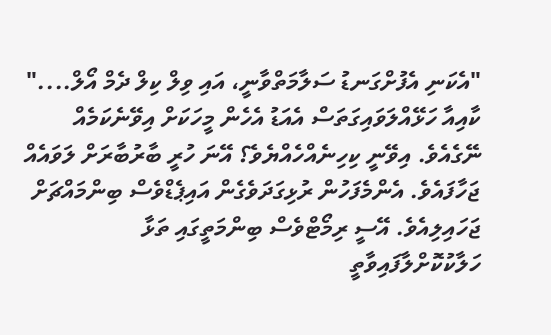"އެކަނި އެފުށްގަނޑު ސަލާމަތްވާނީ، އައި ވިލް ކިލް ދެމް އޯލް...." ކާއިއާ ހަޅޭއްލަވައިގަތަސް އެއަޑު އެހެން މީހަކަށް އިވޭނެކަމެއް ނޭގެއެވެ. އިވޭނީ ކިހިނެއްހެއްޔެވެ؟ އޭނަ ހުރީ ބާރުބާރަށް ލަވައެއް ޖަހާފައެވެ. އެންމެފަހުން ރުޅިގަދަވެގެން އައިޕެޑްވެސް ބިންމައްޗަށް ޖަހައިލިއެވެ. އޭސީ ރިމޯޓްވެސް ބިންމަތީގައި ތަޅާ ހަލާކުކޮށްލާފައިވާތީ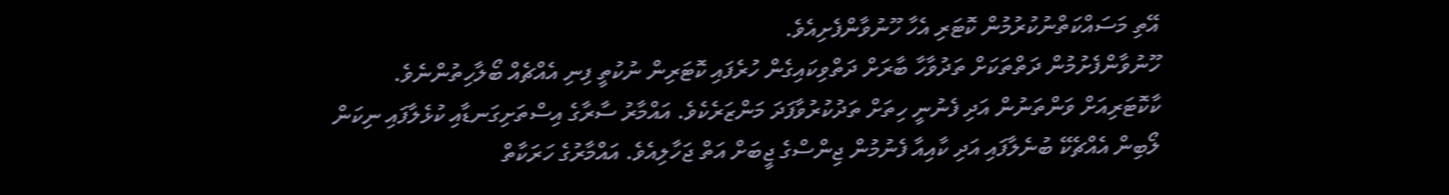އޭތި މަސައްކަތްނުކުރުމުން ކޮޓަރި އެހާ ހޫނުވާންފެށިއެވެ.
ހޫނުވާންފެށުމުން ދަތްތަކަށް ތަދުވާހާ ބާރަށް ދަތްވިކައިގެން ހުރެފައި ކޮޓަރިން ނުކުތީ ފިނި އެއްޗެއް ބޯލާހިތުންނެވެ. ކާކޮޓަރިއަށް ވަންތަނުން އަދި ފެނުނީ ހިތަށް ތަދުކުރުވާފަދަ މަންޒަރެކެވެ. އައްމާރު ސާރާގެ އިސްތަށިގަނޑާއި ކުޅެލާފައި ނިކަން ލޯބިން އެއްޗެކޭ ބުނެލާފައި އަދި ކާއިއާ ފެނުމުން ޖިންސްގެ ޖީބަށް އަތް ޖަހާލިއެވެ. އައްމާރުގެ ހަރަކާތް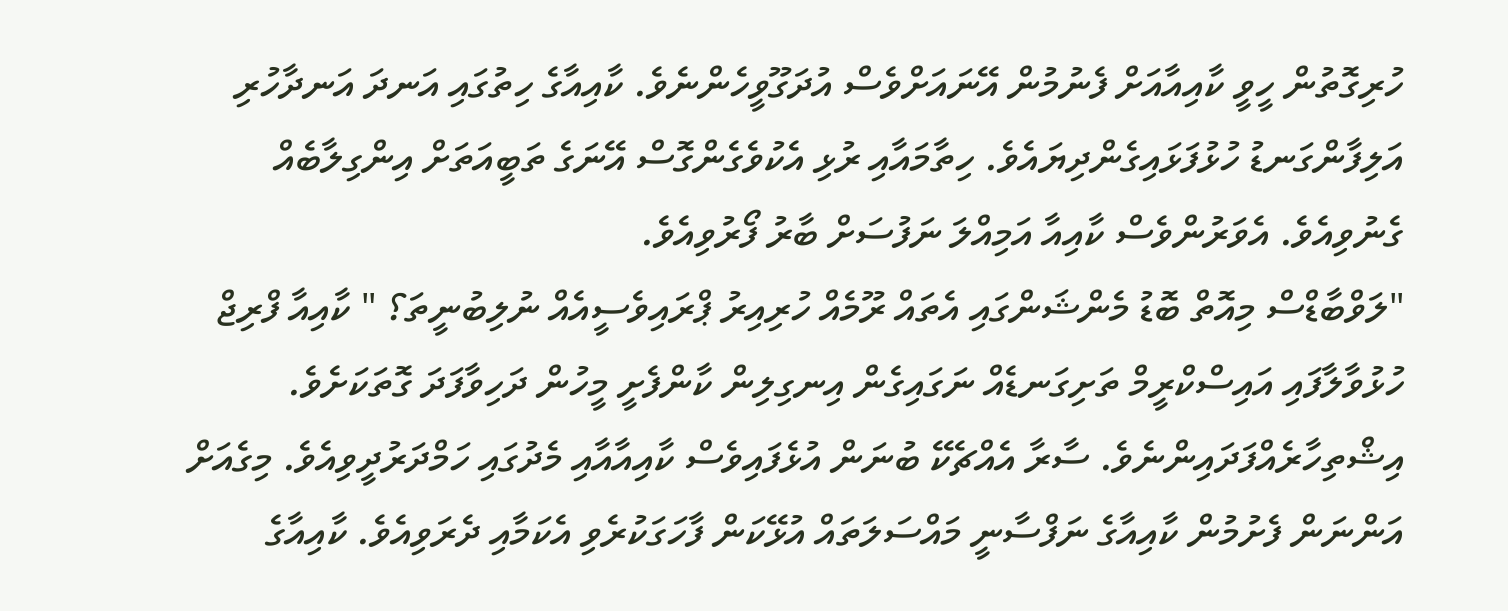ހުރިގޮތުން ހީވީ ކާއިއާއަށް ފެނުމުން އޭނައަށްވެސް އުދަގޫވީހެންނެވެ. ކާއިއާގެ ހިތުގައި އަނދަ އަނދާހުރި އަލިފާންގަނޑު ހުޅުފަޅައިގެންދިޔައެވެ. ހިތާމައާއި ރުޅި އެކުވެގެންގޮސް އޭނަގެ ތަބީއަތަށް އިންގިލާބެއް ގެނުވިއެވެ. އެވަރުންވެސް ކާއިއާ އަމިއްލަ ނަފުސަށް ބާރު ފޯރުވިއެވެ.
"ލަވްބާޑްސް މިއޮތް ބޮޑު މެންޝަންގައި އެތައް ރޫމެއް ހުރިއިރު ޕްރައިވެސީއެއް ނުލިބުނީތަ؟ " ކާއިއާ ފްރިޖް ހުޅުވާލާފައި އައިސްކްރީމް ތަށިގަނޑެއް ނަގައިގެން އިނގިލިން ކާންފެށީ މީހުން ދަހިވާފަދަ ގޮތަކަށެވެ. އިޝްތިހާރެއްފަދައިންނެވެ. ސާރާ އެއްޗެކޭ ބުނަން އުޅެފައިވެސް ކާއިއާއާއި މެދުގައި ހަމްދަރުދީވިއެވެ. މިގެއަށް އަންނަން ފެށުމުން ކާއިއާގެ ނަފްސާނީ މައްސަލަތައް އުޅޭކަން ފާހަގަކުރެވި އެކަމާއި ދެރަވިއެވެ. ކާއިއާގެ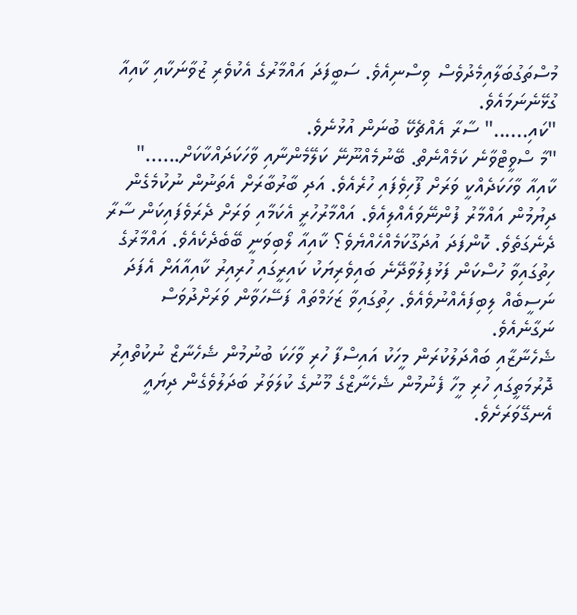މުސްތަގުބަލާއިމެދުވެސް ވިސްނިއެވެ. ސަބީފަދަ އައްމާރުގެ އެކުވެރި ޒުވާނަކާއި ކާއިއާ ގުޅޭނެނަމައެވެ.
"ކައި......" ސާރާ އެއްޗެކޭ ބުނަން އުޅުނެވެ.
"މާ ސްވީޓްވާނެ ކަމެއްނެތް. ބޭނުމެއްނޫނޭ ކަލޭމެންނާއި ވާހަކަދައްކާކަށް......" ކާއިއާ ވާހަކަދެއްކީ ވަރަށް ފޫހިވެފައި ހުރެއެވެ. އަދި ބާރުބާރަށް އެތަނުން ނުކުމެގެން ދިޔުމުން އައްމާރު ފުންނޭވައެއްލިއެވެ. އައްމާރުހުރީ އެކަމާއި ވަރަށް ދެރަވެފައިކަން ސާރާ ދެނެގަތެވެ. ކޮންފަދަ އުދަގޫކަމެއްހެއްޔެވެ؟ ކާއިއާ ލޯބިވަނީ ބޭބެދެކެއެވެ. އައްމާރުގެ ހިތުގައިވާ ހުސްކަން ފަޅުފިލުވާދޭނެ ބައިވެރިޔަކު ކައިރީގައި ހުރިއިރު ކާއިއާއަށް އެފަދަ ނަސީބެއް ލިބިފައެއްނުވެއެވެ. ހިތުގައިވާ ޒަޚަމްތައް ފަސޭހަވާން ވަރަށްދުވަސް ނަގާނެއެވެ.
ޝެހެނާޒާއި ބައްދަލުކުރަން މީހަކު އައިސްފާ ހުރި ވާހަކަ ބުނުމުން ޝެހެނާޒް ނުކުތްއިރު ދޮރުމަތީގައި ހުރި މީހާ ފެނުމުން ޝެހެނާޒްގެ މޫނުގެ ކުލަވަރު ބަދަލުވެގެން ދިޔައީ އެނގޭވަރަށެވެ.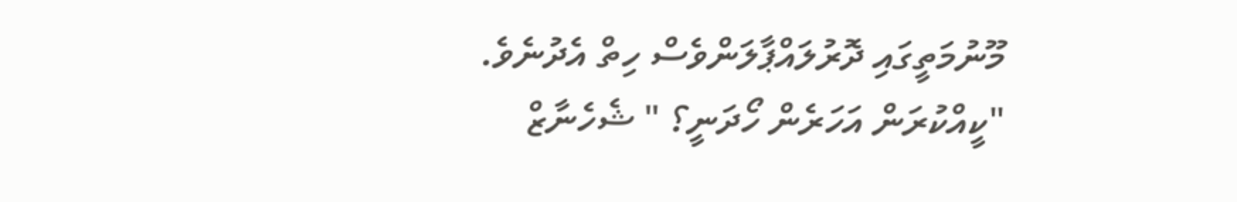މޫނުމަތީގައި ދޮރުލައްޕާލަންވެސް ހިތް އެދުނެވެ.
"ކީއްކުރަން އަހަރެން ހޯދަނީ؟ " ޝެހެނާޒް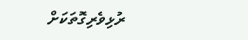ރުޅިވެރިގޮތަކަށް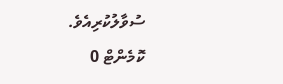ސުވާލުކުރިއެވެ.
ކޮމެންޓް 0